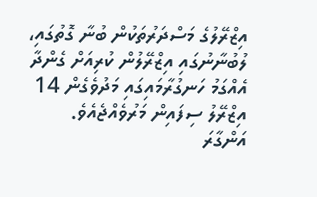އިޒްރޭލުގެ މަސްދަރުތަކުން ބުނާ ގޮތުގައި، ލުބުނާނުގައި އިޒްރޭލުން ކުރިއަށް ގެންދާ އެއްގަމު ހަނގުރާމައިގައި މަދުވެގެން 14 އިޒްރޭލު ސިފައިން މަރުވެއްޖެއެވެ.
އަންގާރަ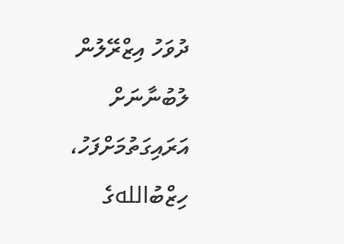ދުވަހު އިޒްރޭލުން ލުބުނާނަށް އަރައިގަތުމަށްފަހު، ހިޒްބުاللهގެ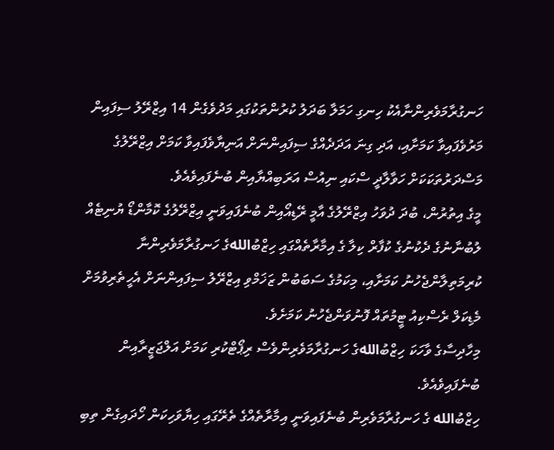ހަނގުރާމަވެރިންނާއެކު ހިނގި ހަމަލާ ބަދަލު ކުރުންތަކުގައި މަދުވެގެން 14 އިޒްރޭލު ސިފައިން މަރުވެފައިވާ ކަމަށާއި، އަދި ގިނަ އަދަދެއްގެ ސިފައިންނަށް އަނިޔާވެފައިވާ ކަމަށް އިޒްރޭލުގެ މަސްދަރުތަކަކަށް ހަވާލާދީ ސްކައި ނިއުސް އަރަބިއްޔާއިން ބުނެފައިވެއެވެ.
މީގެ އިތުރުން، ބުދަ ދުވަހު އިޒްރޭލުގެ އާމީ ރޭޑިއޯއިން ބުނެފައިވަނީ އިޒްރޭލުގެ ކޮމާންޑޯ ޔުނިޓެއް ލުބުނާނުގެ ދެކުނުގެ ކުފާރް ކިލާ ގެ އިމާރާތެއްގައި ހިޒްބުاللهގެ ހަނގުރާމަވެރިންނާ ކުރިމަތިލާންޖެހުނު ކަމަށާއި، މިކަމުގެ ސަބަބުން ޒަޚަމްވި އިޒްރޭލު ސިފައިންނަށް އެހީތެރިވުމަށް މެޑިކަލް ރެސްކިއު ޓީމުތައް ފޮނުވަންޖެހުނު ކަމަށެވެ.
މިހާދިސާގެ ވާހަކަ ހިޒްބުاللهގެ ހަނގުރާމަވެރިންވެސް ރިޕޯޓްކުރި ކަމަށް އަލްޖަޒީރާއިން ބުނެފައިވެއެވެ.
ހިޒްބުالله ގެ ހަނގުރާމަވެރިން ބުނެފައިވަނީ އިމާރާތެއްގެ ތެރޭގައި ހިޔާވަހިކަން ހޯދައިގެން ތިބި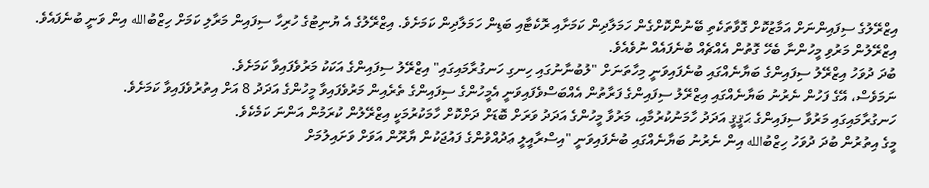އިޒްރޭލުގެ ސިފައިންނަށް އަމާޒުކޮށް ގޮވާތަކެތި ބޭނުންކޮށްގެން ހަމަލާދިން ކަމަށާއި ރޮކެޓާއި ބަޑިން ހަމަލާދިން ކަމަށެވެ. އިޒްރޭލުގެ އެ ޔުނިޓުގެ ހުރިހާ ސިފައިން މަރާލި ކަމަށް ހިޒްބުالله އިން ވަނީ ބުނެފައެވެ. އިޒްރޭލުން މަރުވި މީހުންނާ ބެހޭ ގޮތުން އެއްޗެއް ބުނެފައެއް ނުވެއެވެ.
ބުދަ ދުވަހު އިޒްރޭލު ސިފައިންގެ ބަޔާނެއްގައި ބުނެފައިވަނީ މިހާތަނަށް "ލުބުނާނުގައި ހިނގި ހަނގުރާމައިގައި" އިޒްރޭލު ސިފައިންގެ އަކަކު މަރުވެފައިވާ ކަމަށެވެ.
ނަމަވެސް، އޭގެ ފަހުން ނެރުނު ބަޔާނެއްގައި އިޒްރޭލު ސިފައިންގެ ފަރާތުން އެއްބަސްވެފައިވަނީ އެމީހުންގެ ސިފައިންގެ ތެރެއިން މަރުވެފައިވާ މީހުންގެ އަދަދު 8 އަށް އިތުރުވެފައިވާ ކަމަށެވެ.
ހަނގުރާމައިގައި މަރުވާ ސިފައިންގެ ޙަޤީޤީ އަދަދު ހާމަނުކުރުމާއި، މަރުވާ މީހުންގެ އަދަދު ވަރަށް ބޮޑަށް ދަށްކޮށް ހާމަކުރުމަކީ އިޒްރޭލުން ކުރަމުން އަންނަ ކަމެކެވެ.
މީގެ އިތުރުން ބުދަ ދުވަހު ހިޒްބުالله އިން ނެރުނު ބަޔާނެއްގައި ބުނެފައިވަނީ "އިސްރާއީލީ ޢަދުއްވުންގެ ފައުޖަކުން ޔާރޫން އަވަށް ވަށައިލުމަށް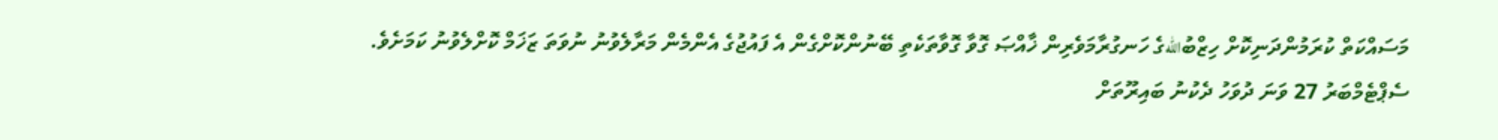މަސައްކަތް ކުރަމުންދަނިކޮށް ހިޒްބުاللهގެ ހަނގުރާމަވެރިން ޚާއްޞަ ގޮވާ ގޮވާތަކެތި ބޭނުންކޮށްގެން އެ ފައުޖުގެ އެންމެން މަރާލެވުނު ނުވަތަ ޒަޚަމް ކޮށްލެވުނު ކަމަށެވެ.
ސެޕްޓެމްބަރު 27 ވަނަ ދުވަހު ދެކުނު ބައިރޫތަށް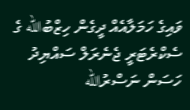ވައިގެ ހަމަލާއެއް ދީގެން ހިޒްބުالله ގެ ސެކްރެޓަރީ ޖެނެރަލް ސައްޔިދު ހަސަން ނަސްރުالله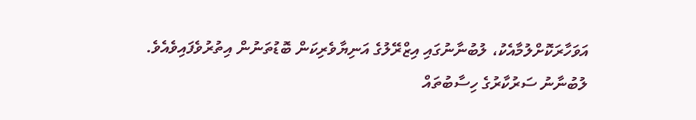އަވަހާރަކޮށްލުމާއެކު، ލުބުނާނުގައި އިޒްރޭލުގެ އަނިޔާވެރިކަން ބޮޑުތަނުން އިތުރުވެފައިވެއެވެ.
ލުބުނާނު ސަރުކާރުގެ ހިސާބުތައް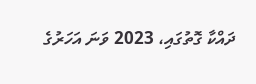ދައްކާ ގޮތުގައި، 2023 ވަނަ އަހަރުގެ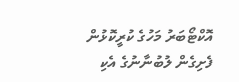އޮކްޓޯބަރު މަހުގެ ކުރީކޮޅުން ފެށިގެން ލުބުނާނުގެ އެކި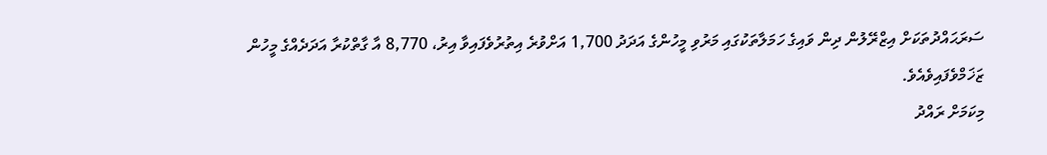ސަރަޙައްދުތަކަށް އިޒްރޭލުން ދިން ވައިގެ ހަމަލާތަކުގައި މަރުވި މީހުންގެ އަދަދު 1,700 އަށްވުރެ އިތުރުވެފައިވާ އިރު، 8,770 އާ ގާތްކުރާ އަދަދެއްގެ މީހުން ޒަޚަމްވެފައިވެއެވެ.
މިކަމަށް ރައްދު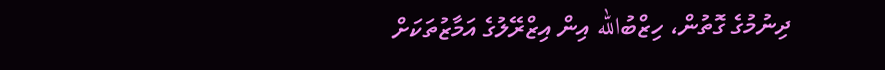ދިނުމުގެ ގޮތުން، ހިޒްބުالله އިން އިޒްރޭލުގެ އަމާޒުތަކަށް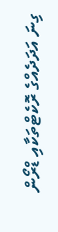ގިނަ އަދަދެއްގެ ރޮކެޓްތަކާއި ޑްރޯން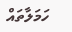ހަމަލާތައް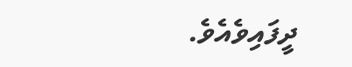ދީފައިވެއެވެ.